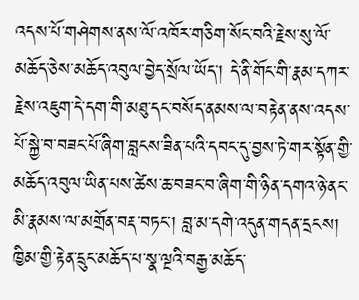འདས་པོ་གཤེགས་ནས་ལོ་འཁོར་གཅིག་སོང་བའི་རྗེས་སུ་ལོ་མཆོད་ཅེས་མཆོད་འབུལ་བྱེད་སྲོལ་ཡོད་། དེ་ནི་གོང་གི་རྣམ་དཀར་རྗེས་འཇུག་དེ་དག་གི་མཐུ་དང་བསོད་ནམས་ལ་བརྟེན་ནས་འདས་པོ་སྐྱེ་བ་བཟང་པོ་ཞིག་བླངས་ཟིན་པའི་དབང་དུ་བྱས་ཏེ་གར་སྟོན་གྱི་མཆོད་འབུལ་ཡིན་པས་ཚེས་ཆ་བཟང་བ་ཞིག་གི་ཉིན་དགའ་ཉེ་ནང་མི་རྣམས་ལ་མགྲོན་བརྡ་བཏང་། བླ་མ་དགེ་འདུན་གདན་དྲངས། ཁྱིམ་གྱི་རྟེན་དྲུང་མཆོད་པ་སྣ་ལྔའི་བརྒྱ་མཆོད་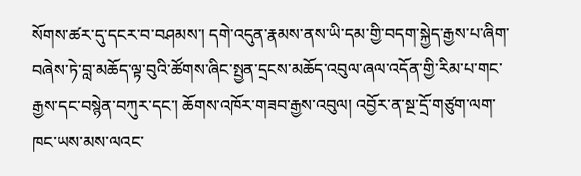སོགས་ཚར་དུ་དངར་བ་བཤམས་། དགེ་འདུན་རྣམས་ནས་ཡི་དམ་གྱི་བདག་སྐྱེད་རྒྱས་པ་ཞིག་བཞེས་ཏེ་བླ་མཆོད་ལྟ་བུའི་ཚོགས་ཞིང་སྤྱན་དྲངས་མཆོད་འབུལ་ཞལ་འདོན་གྱི་རིམ་པ་གང་རྒྱས་དང་བསྙེན་བཀུར་དང་། ཆོགས་འཁོར་གཟབ་རྒྱས་འབུལ། འབྱོར་ན་སྔ་དྲོ་གཙུག་ལག་ཁང་ཡས་མས་ལའང་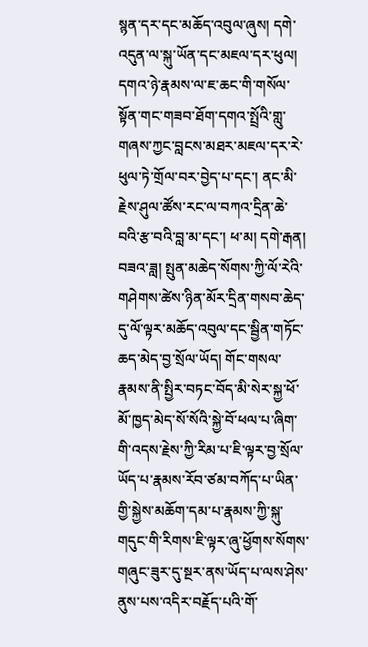སྙན་དར་དང་མཆོད་འབུལ་ཞུས། དགེ་འདུན་ལ་སྐུ་ཡོན་དང་མཇལ་དར་ཕུལ། དགའ་ཉེ་རྣམས་ལ་ཇ་ཆང་གི་གསོལ་སྟོན་གང་གཟབ་ཐོག་དགའ་སྤྲོའི་གླུ་གཞས་ཀྱང་བླངས་མཐར་མཇལ་དར་རེ་ཕུལ་ཏེ་གྲོལ་བར་བྱེད་པ་དང་། ནང་མི་རྗེས་ཤུལ་ཚོས་རང་ལ་བཀའ་དྲིན་ཆེ་བའི་རྩ་བའི་བླ་མ་དང་། ཕ་མ། དགེ་རྒན། བཟའ་ཟླ། སྤུན་མཆེད་སོགས་ཀྱི་ལོ་རེའི་གཤེགས་ཚེས་ཉིན་མོར་དྲིན་གསབ་ཆེད་དུ་ལོ་ལྟར་མཆོད་འབུལ་དང་སྦྱིན་གཏོང་ཆད་མེད་བྱ་སྲོལ་ཡོད། གོང་གསལ་རྣམས་ནི་སྤྱིར་བཏང་བོད་མི་སེར་སྐྱ་ཕོ་མོ་ཁྱད་མེད་སོ་སོའི་སྐྱེ་བོ་ཕལ་པ་ཞིག་གི་འདས་རྗེས་ཀྱི་རིམ་པ་ཇི་ལྟར་བྱ་སྲོལ་ཡོད་པ་རྣམས་རོབ་ཙམ་བཀོད་པ་ཡིན་གྱི་སྐྱེས་མཆོག་དམ་པ་རྣམས་ཀྱི་སྐུ་གདུང་གི་རིགས་ཇི་ལྟར་ཞུ་ཕྱོགས་སོགས་གཞུང་ཟུར་དུ་སྔར་ནས་ཡོད་པ་ལས་ཤེས་ནུས་པས་འདིར་བརྗོད་པའི་གོ་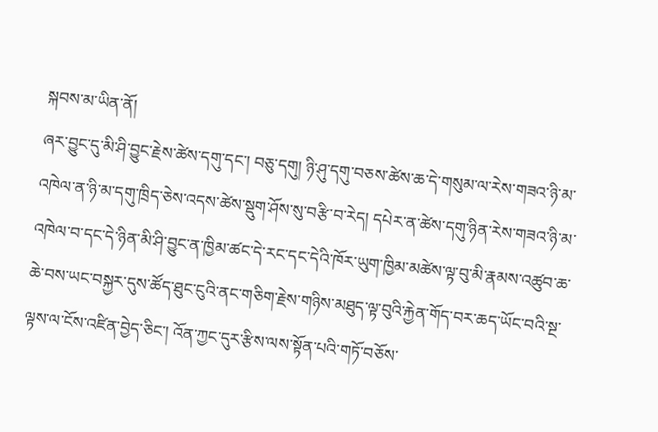སྐབས་མ་ཡིན་ནོ།
ཞར་བྱུང་དུ་མི་ཤི་བྱུང་རྗེས་ཚེས་དགུ་དང་། བཅུ་དགུ། ཉི་ཤུ་དགུ་བཅས་ཚེས་ཆ་དེ་གསུམ་ལ་རེས་གཟའ་ཉི་མ་འཁེལ་ན་ཉི་མ་དགུ་ཁྲིད་ཅེས་འདས་ཚེས་སྡུག་ཤོས་སུ་བརྩི་བ་རེད། དཔེར་ན་ཚེས་དགུ་ཉིན་རེས་གཟའ་ཉི་མ་འཁེལ་བ་དང་དེ་ཉིན་མི་ཤི་བྱུང་ན་ཁྱིམ་ཚང་དེ་རང་དང་དེའི་ཁོར་ཡུག་ཁྱིམ་མཚེས་ལྟ་བུ་མི་རྣམས་འཚུབ་ཆ་ཆེ་བས་ཡང་བསྐྱར་དུས་ཚོད་ཐུང་ངུའི་ནང་གཅིག་རྗེས་གཉིས་མཐུད་ལྟ་བུའི་རྐྱེན་གོད་བར་ཆད་ཡོང་བའི་སྔ་ལྟས་ལ་ངོས་འཛིན་བྱེད་ཅིང་། འོན་ཀྱང་དུར་རྩིས་ལས་སྟོན་པའི་གཏོ་བཅོས་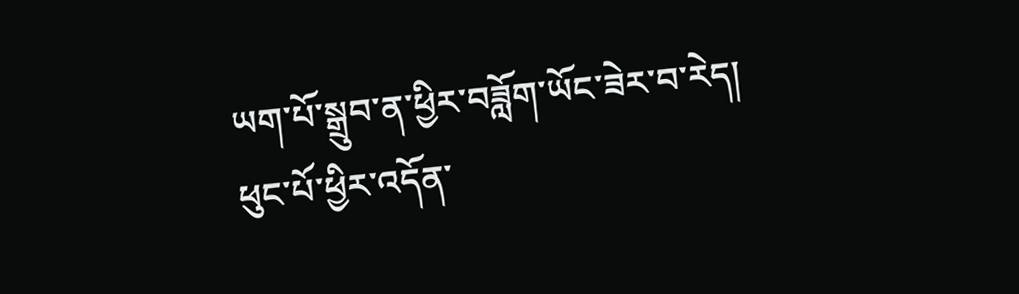ཡག་པོ་སྒྲུབ་ན་ཕྱིར་བཟློག་ཡོང་ཟེར་བ་རེད།
ཕུང་པོ་ཕྱིར་འདོན་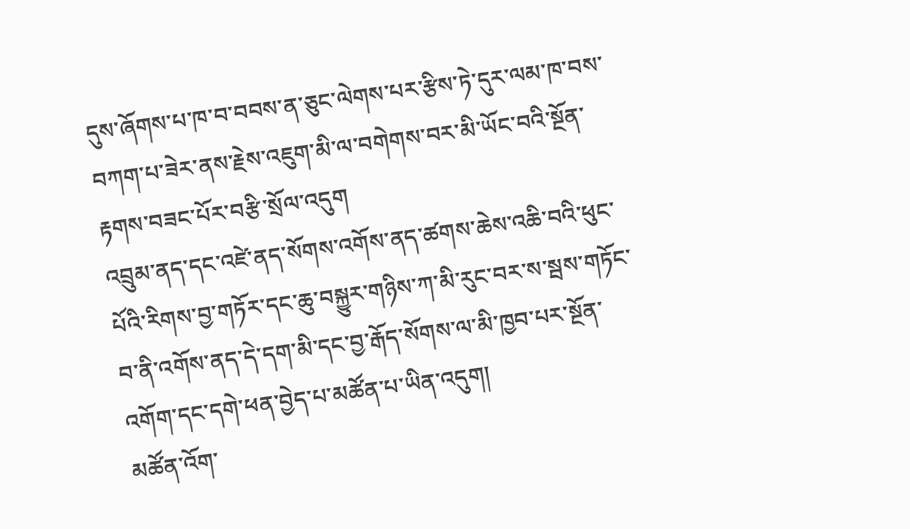དུས་ཞོགས་པ་ཁ་བ་བབས་ན་ཅུང་ལེགས་པར་རྩིས་ཏེ་དུར་ལམ་ཁ་བས་བཀག་པ་ཟེར་ནས་རྗེས་འཇུག་མི་ལ་བགེགས་བར་མི་ཡོང་བའི་སྔོན་རྟགས་བཟང་པོར་བརྩི་སྲོལ་འདུག
འབྲུམ་ནད་དང་འཛེ་ནད་སོགས་འགོས་ནད་ཚགས་ཆེས་འཆི་བའི་ཕུང་པོའི་རིགས་བྱ་གཏོར་དང་ཆུ་བསྐྱུར་གཉིས་ཀ་མི་རུང་བར་ས་སྦས་གཏོང་བ་ནི་འགོས་ནད་དེ་དག་མི་དང་བྱ་རྒོད་སོགས་ལ་མི་ཁྱབ་པར་སྔོན་འགོག་དང་དགེ་ཕན་བྱེད་པ་མཚོན་པ་ཡིན་འདུག།
མཚོན་འོག་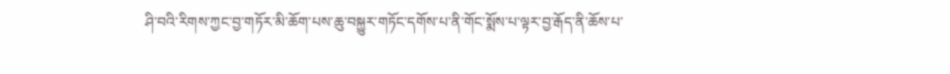ཤི་བའི་རིགས་ཀྱང་བྱ་གཏོར་མི་ཆོག་པས་ཆུ་བསྐྱུར་གཏོང་དགོས་པ་ནི་གོང་སྨོས་པ་ལྟར་བྱ་རྒོད་ནི་ཆོས་པ་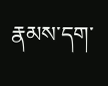རྣམས་དག་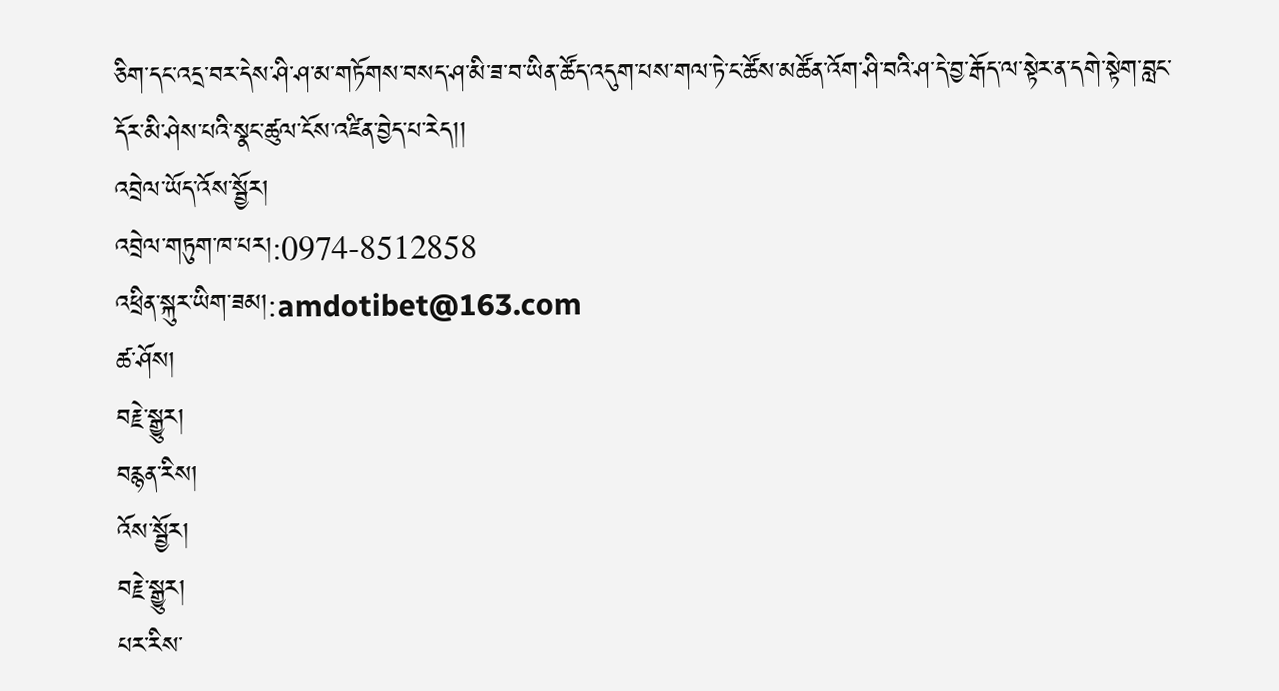ཅིག་དང་འདྲ་བར་དེས་ཤི་ཤ་མ་གཏོགས་བསད་ཤ་མི་ཟ་བ་ཡིན་ཚོད་འདུག་པས་གལ་ཏེ་ང་ཚོས་མཚོན་འོག་ཤི་བའི་ཤ་དེ་བྱ་རྒོད་ལ་སྟེར་ན་དགེ་སྟེག་བླང་དོར་མི་ཤེས་པའི་སྣང་ཚུལ་ངོས་འཛིན་བྱེད་པ་རེད།།
འབྲེལ་ཡོད་འོས་སྦྱོར།
འབྲེལ་གཏུག་ཁ་པར།:0974-8512858
འཕྲིན་སྐུར་ཡིག་ཟམ།:amdotibet@163.com
ཚ་ཤོས།
བརྗེ་སྒྱུར།
བརྙན་རིས།
འོས་སྦྱོར།
བརྗེ་སྒྱུར།
པར་རིས་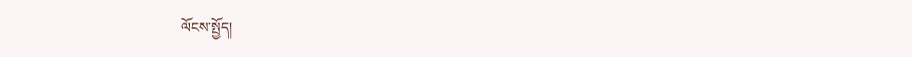ལོངས་སྤྱོད།